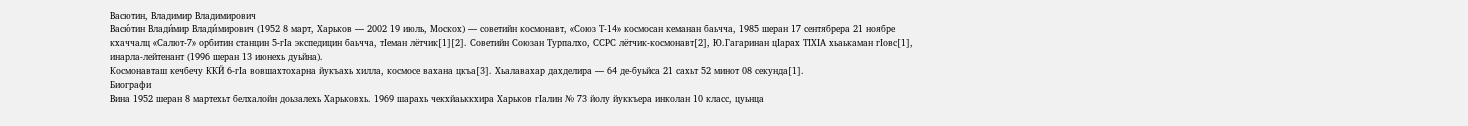Васютин, Владимир Владимирович
Васю́тин Влади́мир Влади́мирович (1952 8 март, Харьков — 2002 19 июль, Москох) — советийн космонавт, «Союз Т-14» космосан кеманан баьчча, 1985 шеран 17 сентябрера 21 ноябре кхаччалц «Салют-7» орбитин станцин 5-гӀа экспедицин баьчча, тӀеман лётчик[1][2]. Советийн Союзан Турпалхо, ССРС лётчик-космонавт[2], Ю.Гагаринан цӀарах ТӀХӀА хьаькаман гӀовс[1], инарла-лейтенант (1996 шеран 13 июнехь дуьйна).
Космонавташ кечбечу ККЙ 6-гӀа вовшахтохарна йукъахь хилла, космосе вахана цкъа[3]. Хьалавахар дахделира — 64 де-буьйса 21 сахьт 52 минот 08 секунда[1].
Биографи
Вина 1952 шеран 8 мартехьт белхалойн доьзалехь Харьковхь. 1969 шарахь чекхйаьккхира Харьков гӀалин № 73 йолу йуккъера инколан 10 класс, цуьнца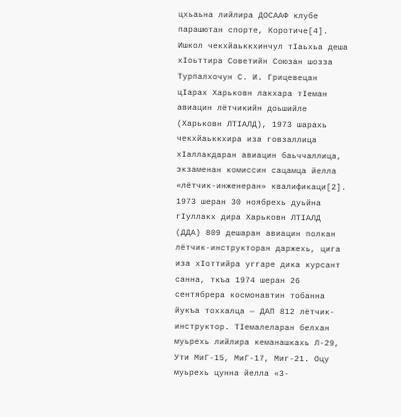цхьаьна лийлира ДОСААФ клубе парашютан спорте, Коротиче[4]. Ишкол чекхйаьккхинчул тӀаьхьа деша хӀоьттира Советийн Союзан шозза Турпалхочун С. И. Грицевецан цӀарах Харьковн лакхара тӀеман авиацин лётчикийн доьшийле (Харьковн ЛТӀАЛД), 1973 шарахь чекхйаьккхира иза говзаллица хӀаллакдаран авиацин баьччаллица, экзаменан комиссин сацамца йелла «лётчик-инженеран» квалификаци[2].
1973 шеран 30 ноябрехь дуьйна гӀуллакх дира Харьковн ЛТӀАЛД (ДДА) 809 дешаран авиацин полкан лётчик-инструкторан даржехь, цига иза хӀоттийра уггаре дика курсант санна, ткъа 1974 шеран 26 сентябрера космонавтин тобанна йукъа тоххалца — ДАП 812 лётчик-инструктор. ТӀемалеларан белхан муьрехь лийлира кеманашкахь Л-29, Ути МиГ-15, МиГ-17, Миг-21. Оцу муьрехь цунна йелла «3-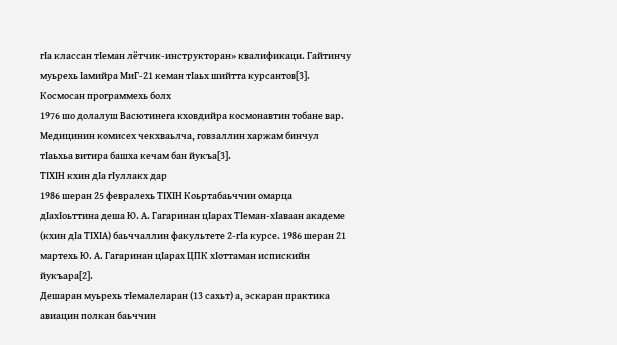гӀа классан тӀеман лётчик-инструкторан» квалификаци. Гайтинчу муьрехь Ӏамийра МиГ-21 кеман тӀаьх шийтта курсантов[3].
Космосан программехь болх
1976 шо долалуш Васютинега кховдийра космонавтин тобане вар. Медицинин комисех чекхваьлча, говзаллин харжам бинчул тӀаьхьа витира башха кечам бан йукъа[3].
ТӀХӀН кхин дӀа гӀуллакх дар
1986 шеран 25 февралехь ТӀХӀН Коьртабаьччин омарца дӀахӀоьттина деша Ю. А. Гагаринан цӀарах ТӀеман-хӀаваан академе (кхин дӀа ТӀХӀА) баьччаллин факультете 2-гӀа курсе. 1986 шеран 21 мартехь Ю. А. Гагаринан цӀарах ЦПК хӀоттаман испискийн йукъара[2].
Дешаран муьрехь тӀемалеларан (13 сахьт) а, эскаран практика авиацин полкан баьччин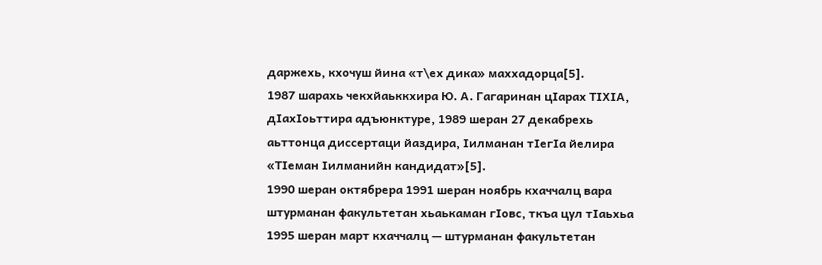даржехь, кхочуш йина «т\ех дика» маххадорца[5].
1987 шарахь чекхйаьккхира Ю. А. Гагаринан цӀарах ТӀХӀА, дӀахӀоьттира адъюнктуре, 1989 шеран 27 декабрехь аьттонца диссертаци йаздира, Ӏилманан тӀегӀа йелира «ТӀеман Ӏилманийн кандидат»[5].
1990 шеран октябрера 1991 шеран ноябрь кхаччалц вара штурманан факультетан хьаькаман гӀовс, ткъа цул тӀаьхьа 1995 шеран март кхаччалц — штурманан факультетан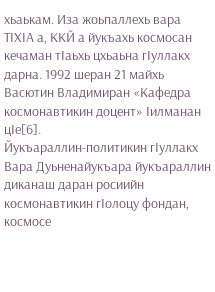хьаькам. Иза жоьпаллехь вара ТӀХӀА а, ККЙ а йукъахь космосан кечаман тӀаьхь цхьаьна гӀуллакх дарна. 1992 шеран 21 майхь Васютин Владимиран «Кафедра космонавтикин доцент» Ӏилманан цӀе[6].
Йукъараллин-политикин гӀуллакх
Вара Дуьненайукъара йукъараллин диканаш даран росиийн космонавтикин гӀолоцу фондан, космосе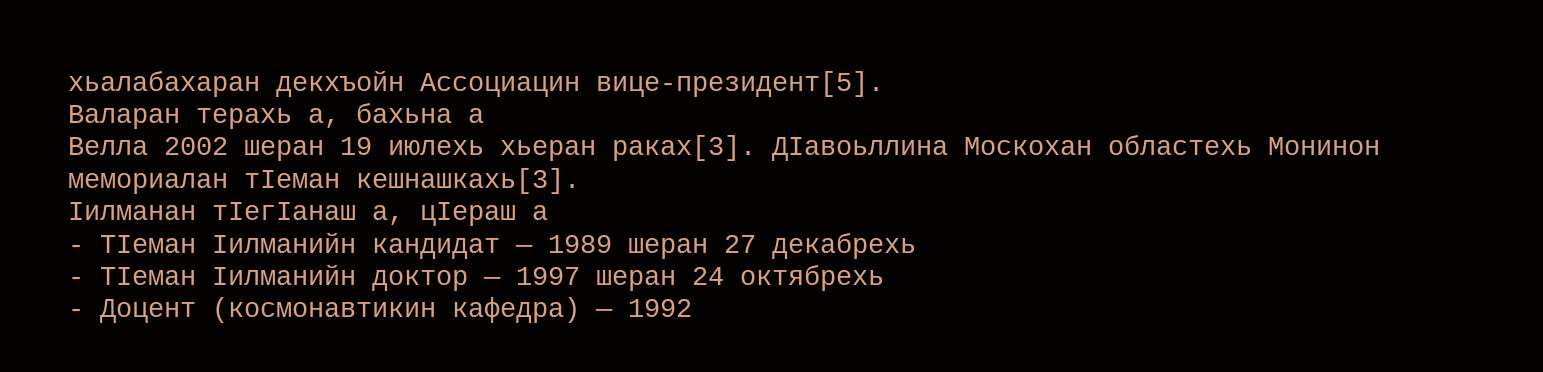хьалабахаран декхъойн Ассоциацин вице-президент[5].
Валаран терахь а, бахьна а
Велла 2002 шеран 19 июлехь хьеран раках[3]. ДӀавоьллина Москохан областехь Монинон мемориалан тӀеман кешнашкахь[3].
Ӏилманан тӀегӀанаш а, цӀераш а
- ТӀеман Ӏилманийн кандидат — 1989 шеран 27 декабрехь
- ТӀеман Ӏилманийн доктор — 1997 шеран 24 октябрехь
- Доцент (космонавтикин кафедра) — 1992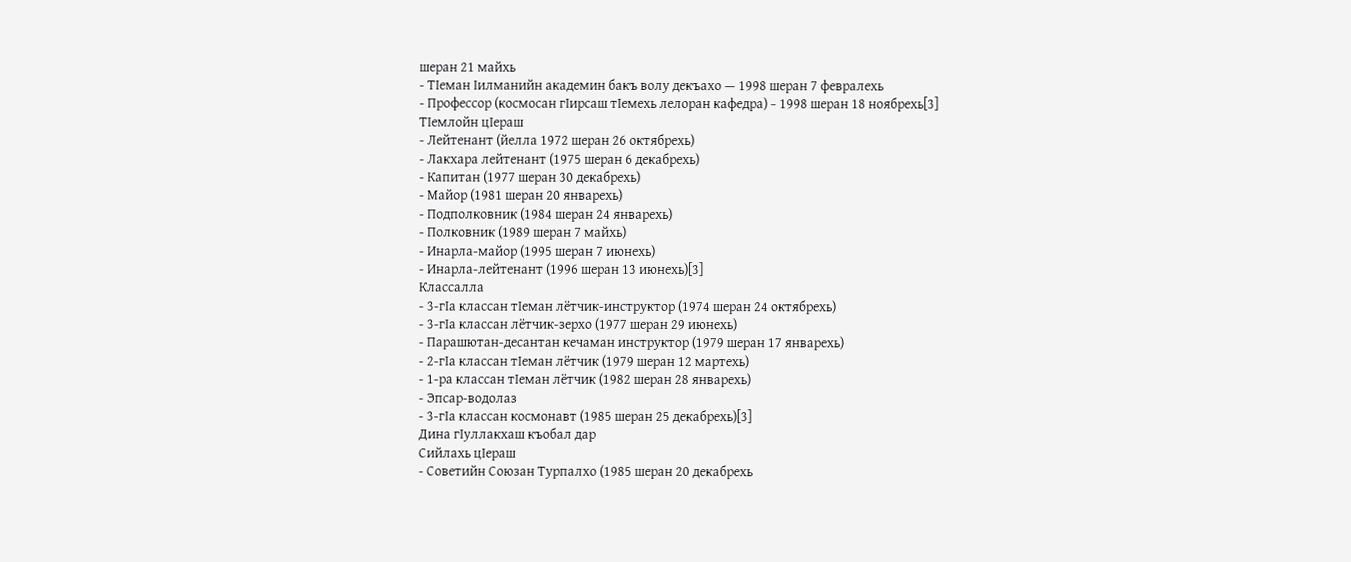шеран 21 майхь
- ТӀеман Ӏилманийн академин бакъ волу декъахо — 1998 шеран 7 февралехь
- Профессор (космосан гӀирсаш тӀемехь лелоран кафедра) − 1998 шеран 18 ноябрехь[3]
ТӀемлойн цӀераш
- Лейтенант (йелла 1972 шеран 26 октябрехь)
- Лакхара лейтенант (1975 шеран 6 декабрехь)
- Капитан (1977 шеран 30 декабрехь)
- Майор (1981 шеран 20 январехь)
- Подполковник (1984 шеран 24 январехь)
- Полковник (1989 шеран 7 майхь)
- Инарла-майор (1995 шеран 7 июнехь)
- Инарла-лейтенант (1996 шеран 13 июнехь)[3]
Классалла
- 3-гӀа классан тӀеман лётчик-инструктор (1974 шеран 24 октябрехь)
- 3-гӀа классан лётчик-зерхо (1977 шеран 29 июнехь)
- Парашютан-десантан кечаман инструктор (1979 шеран 17 январехь)
- 2-гӀа классан тӀеман лётчик (1979 шеран 12 мартехь)
- 1-ра классан тӀеман лётчик (1982 шеран 28 январехь)
- Эпсар-водолаз
- 3-гӀа классан космонавт (1985 шеран 25 декабрехь)[3]
Дина гӀуллакхаш къобал дар
Сийлахь цӀераш
- Советийн Союзан Турпалхо (1985 шеран 20 декабрехь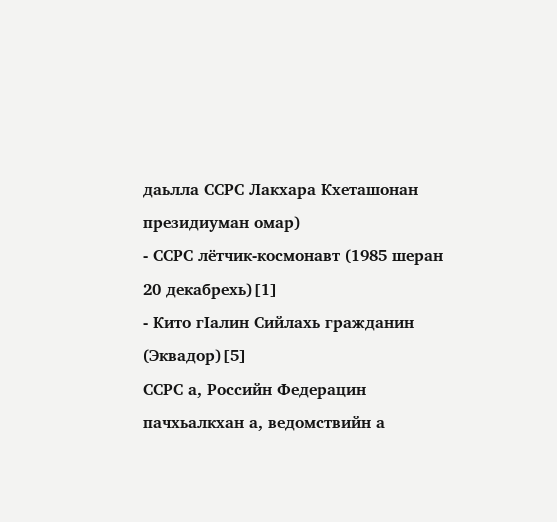даьлла ССРС Лакхара Кхеташонан президиуман омар)
- ССРС лётчик-космонавт (1985 шеран 20 декабрехь)[1]
- Кито гӀалин Сийлахь гражданин (Эквадор)[5]
ССРС а, Российн Федерацин пачхьалкхан а, ведомствийн а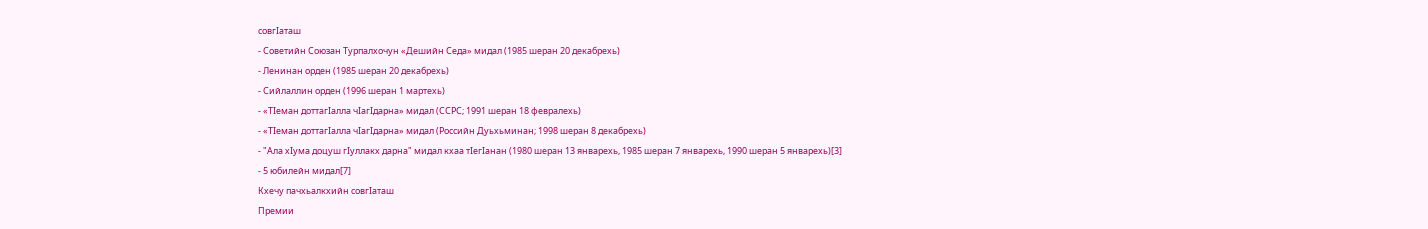совгӀаташ
- Советийн Союзан Турпалхочун «Дешийн Седа» мидал (1985 шеран 20 декабрехь)
- Ленинан орден (1985 шеран 20 декабрехь)
- Сийлаллин орден (1996 шеран 1 мартехь)
- «ТӀеман доттагӀалла чӀагӀдарна» мидал (ССРС; 1991 шеран 18 февралехь)
- «ТӀеман доттагӀалла чӀагӀдарна» мидал (Российн Дуьхьминан; 1998 шеран 8 декабрехь)
- "Ала хӀума доцуш гӀуллакх дарна" мидал кхаа тӀегӀанан (1980 шеран 13 январехь, 1985 шеран 7 январехь, 1990 шеран 5 январехь)[3]
- 5 юбилейн мидал[7]
Кхечу пачхьалкхийн совгӀаташ
Премии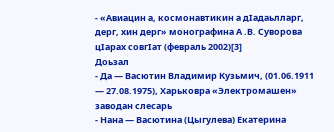- «Авиацин а, космонавтикин а дӀадаьлларг, дерг, хин дерг» монографина А .В. Суворова цӀарах совгӀат (февраль 2002)[3]
Доьзал
- Да — Васютин Владимир Кузьмич, (01.06.1911 — 27.08.1975), Харьковра «Электромашен» заводан слесарь
- Нана — Васютина (Цыгулева) Екатерина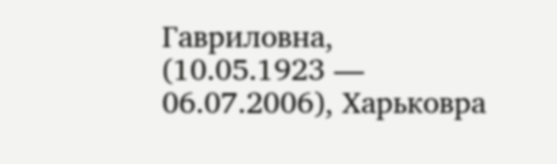Гавриловна, (10.05.1923 — 06.07.2006), Харьковра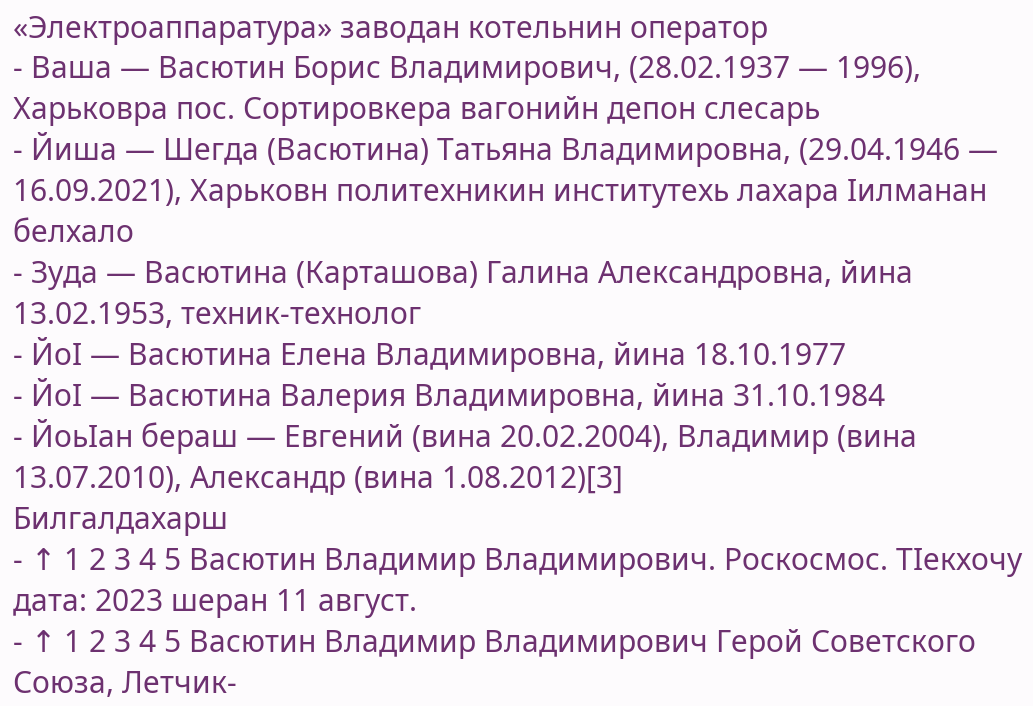«Электроаппаратура» заводан котельнин оператор
- Ваша — Васютин Борис Владимирович, (28.02.1937 — 1996), Харьковра пос. Сортировкера вагонийн депон слесарь
- Йиша — Шегда (Васютина) Татьяна Владимировна, (29.04.1946 — 16.09.2021), Харьковн политехникин институтехь лахара Ӏилманан белхало
- Зуда — Васютина (Карташова) Галина Александровна, йина 13.02.1953, техник-технолог
- ЙоӀ — Васютина Елена Владимировна, йина 18.10.1977
- ЙоӀ — Васютина Валерия Владимировна, йина 31.10.1984
- ЙоьӀан бераш — Евгений (вина 20.02.2004), Владимир (вина 13.07.2010), Александр (вина 1.08.2012)[3]
Билгалдахарш
- ↑ 1 2 3 4 5 Васютин Владимир Владимирович. Роскосмос. ТӀекхочу дата: 2023 шеран 11 август.
- ↑ 1 2 3 4 5 Васютин Владимир Владимирович Герой Советского Союза, Летчик-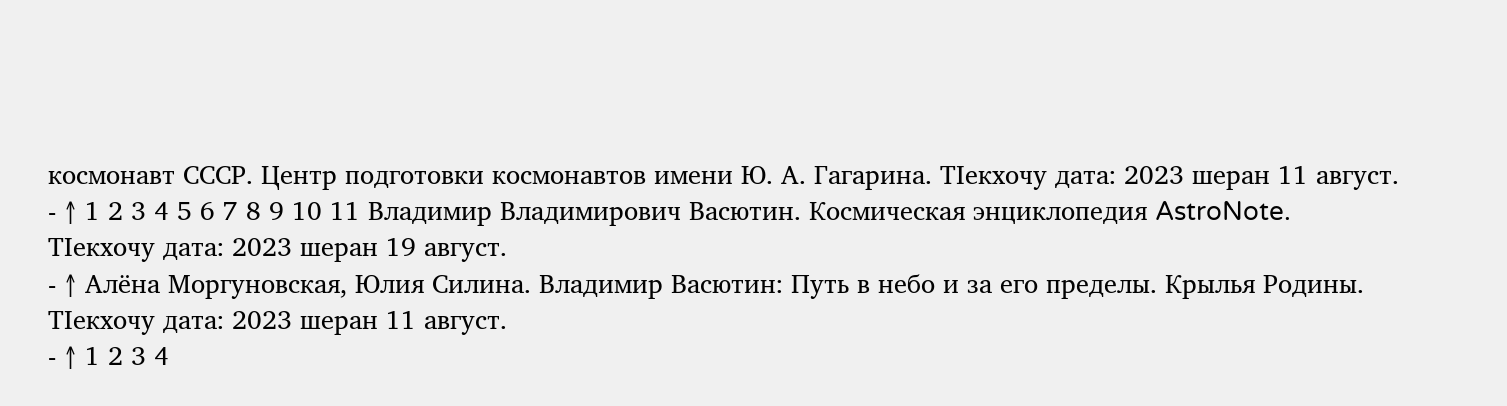космонавт СССР. Центр подготовки космонавтов имени Ю. А. Гагарина. ТӀекхочу дата: 2023 шеран 11 август.
- ↑ 1 2 3 4 5 6 7 8 9 10 11 Владимир Владимирович Васютин. Космическая энциклопедия AstroNote. ТӀекхочу дата: 2023 шеран 19 август.
- ↑ Алёна Моргуновская, Юлия Силина. Владимир Васютин: Путь в небо и за его пределы. Крылья Родины. ТӀекхочу дата: 2023 шеран 11 август.
- ↑ 1 2 3 4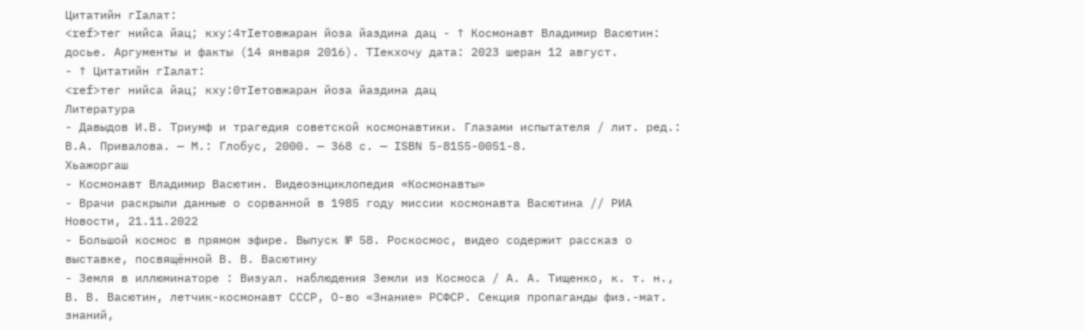Цитатийн гӀалат:
<ref>тег нийса йац; кху:4тIетовжаран йоза йаздина дац - ↑ Космонавт Владимир Васютин: досье. Аргументы и факты (14 января 2016). ТӀекхочу дата: 2023 шеран 12 август.
- ↑ Цитатийн гӀалат:
<ref>тег нийса йац; кху:0тIетовжаран йоза йаздина дац
Литература
- Давыдов И.В. Триумф и трагедия советской космонавтики. Глазами испытателя / лит. ред.: В.А. Привалова. — М.: Глобус, 2000. — 368 с. — ISBN 5-8155-0051-8.
Хьажоргаш
- Космонавт Владимир Васютин. Видеоэнциклопедия «Космонавты»
- Врачи раскрыли данные о сорванной в 1985 году миссии космонавта Васютина // РИА Новости, 21.11.2022
- Большой космос в прямом эфире. Выпуск № 58. Роскосмос, видео содержит рассказ о выставке, посвящённой В. В. Васютину
- Земля в иллюминаторе : Визуал. наблюдения Земли из Космоса / А. А. Тищенко, к. т. н., В. В. Васютин, летчик-космонавт СССР, О-во «Знание» РСФСР. Секция пропаганды физ.-мат. знаний,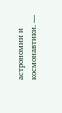астрономии и космонавтики. —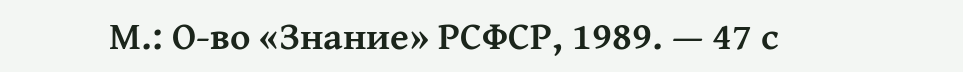М.: О-во «Знание» РСФСР, 1989. — 47 с